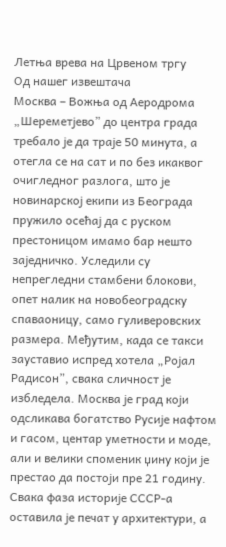Летња врева на Црвеном тргу
Од нашег извештача
Москва – Вожња од Аеродрома „Шереметјево” до центра града требало је да траје 50 минута, а отегла се на сат и по без икаквог очигледног разлога, што је новинарској екипи из Београда пружило осећај да с руском престоницом имамо бар нешто заједничко. Уследили су непрегледни стамбени блокови, опет налик на новобеоградску спаваоницу, само гуливеровских размера. Међутим, када се такси зауставио испред хотела „Ројал Радисон”, свака сличност је избледела. Москва је град који одсликава богатство Русије нафтом и гасом, центар уметности и моде, али и велики споменик џину који је престао да постоји пре 21 годину. Свака фаза историје СССР-а оставила је печат у архитектури, а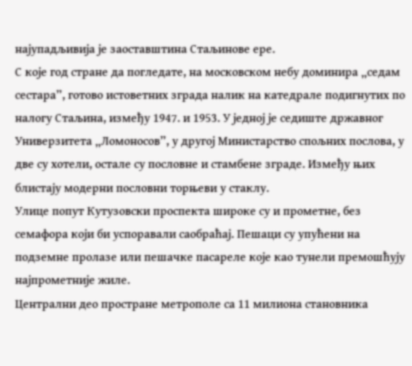најупадљивија је заоставштина Стаљинове ере.
С које год стране да погледате, на московском небу доминира „седам сестара”, готово истоветних зграда налик на катедрале подигнутих по налогу Стаљина, између 1947. и 1953. У једној је седиште државног Универзитета „Ломоносов”, у другој Министарство спољних послова, у две су хотели, остале су пословне и стамбене зграде. Између њих блистају модерни пословни торњеви у стаклу.
Улице попут Кутузовски проспекта широке су и прометне, без семафора који би успоравали саобраћај. Пешаци су упућени на подземне пролазе или пешачке пасареле које као тунели премошћују најпрометније жиле.
Централни део простране метрополе са 11 милиона становника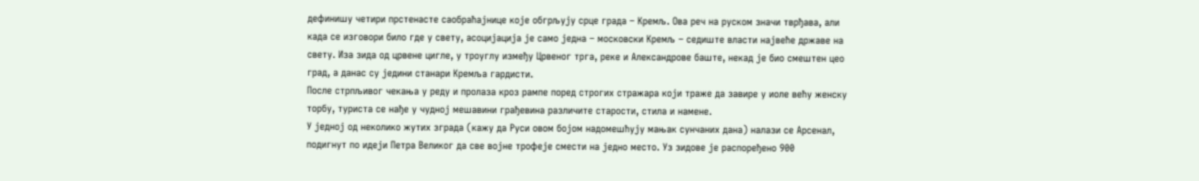дефинишу четири прстенасте саобраћајнице које обгрљују срце града – Кремљ. Ова реч на руском значи тврђава, али када се изговори било где у свету, асоцијација је само једна – московски Кремљ – седиште власти највеће државе на свету. Иза зида од црвене цигле, у троуглу између Црвеног трга, реке и Александрове баште, некад је био смештен цео град, а данас су једини станари Кремља гардисти.
После стрпљивог чекања у реду и пролаза кроз рампе поред строгих стражара који траже да завире у иоле већу женску торбу, туриста се нађе у чудној мешавини грађевина различите старости, стила и намене.
У једној од неколико жутих зграда (кажу да Руси овом бојом надомешћују мањак сунчаних дана) налази се Арсенал, подигнут по идеји Петра Великог да све војне трофеје смести на једно место. Уз зидове је распоређено 900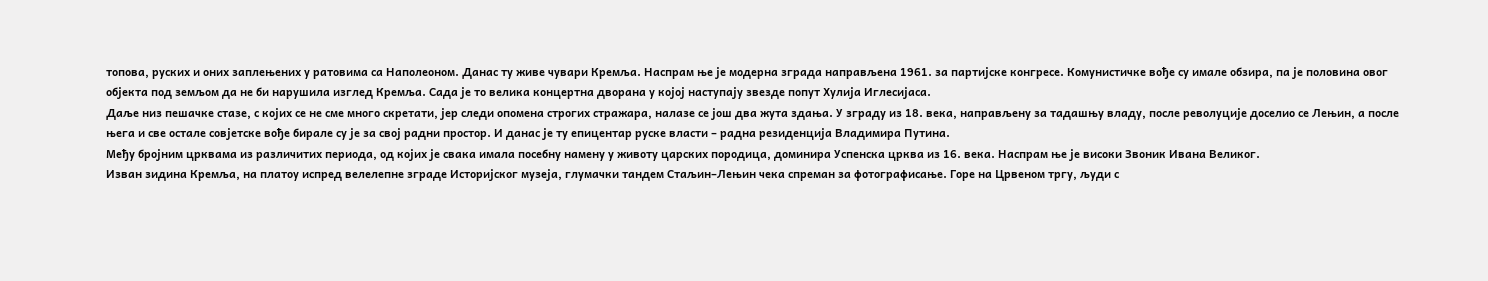топова, руских и оних заплењених у ратовима са Наполеоном. Данас ту живе чувари Кремља. Наспрам ње је модерна зграда направљена 1961. за партијске конгресе. Комунистичке вође су имале обзира, па је половина овог објекта под земљом да не би нарушила изглед Кремља. Сада је то велика концертна дворана у којој наступају звезде попут Хулија Иглесијаса.
Даље низ пешачке стазе, с којих се не сме много скретати, јер следи опомена строгих стражара, налазе се још два жута здања. У зграду из 18. века, направљену за тадашњу владу, после револуције доселио се Лењин, а после њега и све остале совјетске вође бирале су је за свој радни простор. И данас је ту епицентар руске власти – радна резиденција Владимира Путина.
Међу бројним црквама из различитих периода, од којих је свака имала посебну намену у животу царских породица, доминира Успенска црква из 16. века. Наспрам ње је високи Звоник Ивана Великог.
Изван зидина Кремља, на платоу испред велелепне зграде Историјског музеја, глумачки тандем Стаљин–Лењин чека спреман за фотографисање. Горе на Црвеном тргу, људи с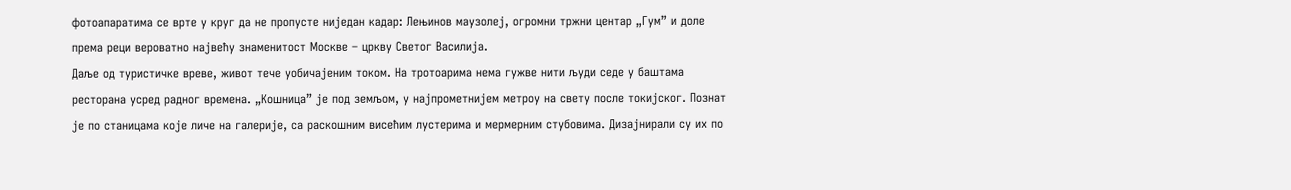фотоапаратима се врте у круг да не пропусте ниједан кадар: Лењинов маузолеј, огромни тржни центар „Гум” и доле према реци вероватно највећу знаменитост Москве – цркву Светог Василија.
Даље од туристичке вреве, живот тече уобичајеним током. На тротоарима нема гужве нити људи седе у баштама ресторана усред радног времена. „Кошница” је под земљом, у најпрометнијем метроу на свету после токијског. Познат је по станицама које личе на галерије, са раскошним висећим лустерима и мермерним стубовима. Дизајнирали су их по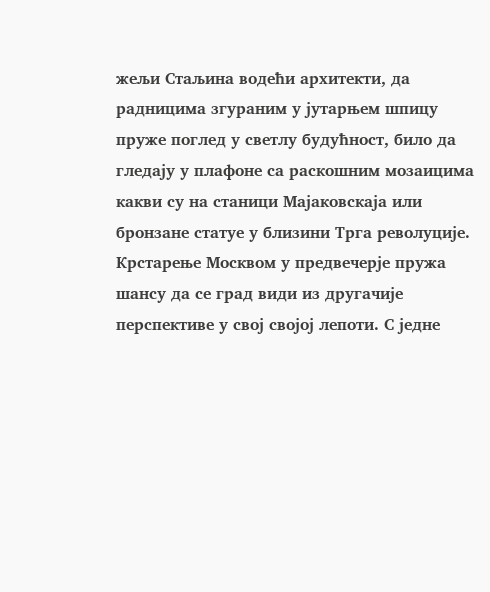жељи Стаљина водећи архитекти, да радницима згураним у јутарњем шпицу пруже поглед у светлу будућност, било да гледају у плафоне са раскошним мозаицима какви су на станици Мајаковскаја или бронзане статуе у близини Трга револуције.
Крстарење Москвом у предвечерје пружа шансу да се град види из другачије перспективе у свој својој лепоти. С једне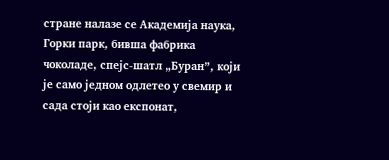стране налазе се Академија наука, Горки парк, бивша фабрика чоколаде, спејс-шатл „Буран”, који је само једном одлетео у свемир и сада стоји као експонат,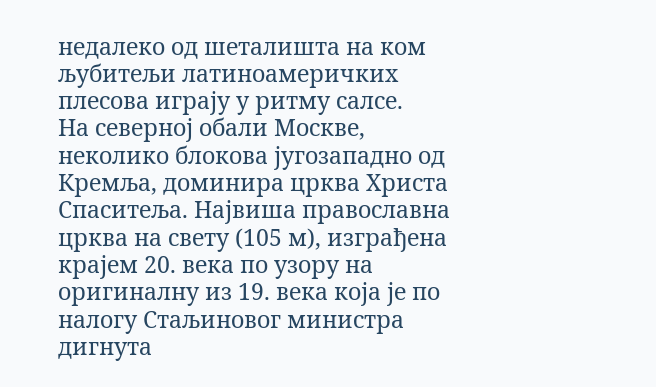недалеко од шеталишта на ком љубитељи латиноамеричких плесова играју у ритму салсе.
На северној обали Москве, неколико блокова југозападно од Кремља, доминира црква Христа Спаситеља. Највиша православна црква на свету (105 м), изграђена крајем 20. века по узору на оригиналну из 19. века која је по налогу Стаљиновог министра дигнута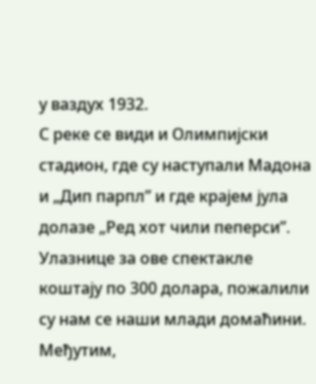у ваздух 1932.
С реке се види и Олимпијски стадион, где су наступали Мадона и „Дип парпл” и где крајем јула долазе „Ред хот чили пеперси”. Улазнице за ове спектакле коштају по 300 долара, пожалили су нам се наши млади домаћини. Међутим,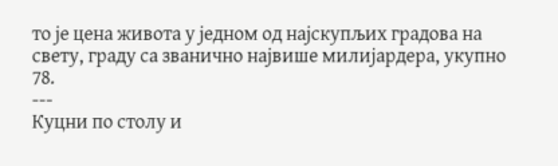то је цена живота у једном од најскупљих градова на свету, граду са званично највише милијардера, укупно 78.
---
Куцни по столу и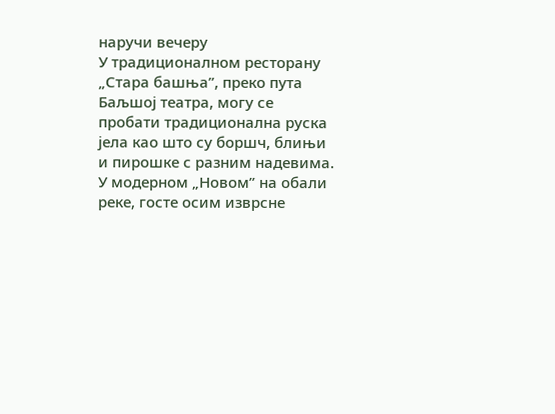наручи вечеру
У традиционалном ресторану „Стара башња”, преко пута Баљшој театра, могу се пробати традиционална руска јела као што су боршч, блињи и пирошке с разним надевима.
У модерном „Новом” на обали реке, госте осим изврсне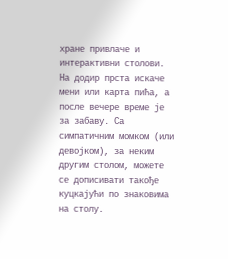хране привлаче и интерактивни столови. На додир прста искаче мени или карта пића, а после вечере време је за забаву. Са симпатичним момком (или девојком), за неким другим столом, можете се дописивати такође куцкајући по знаковима на столу.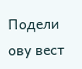Подели ову вест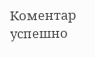Комeнтар успeшно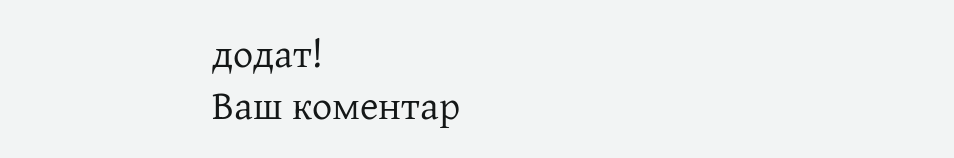додат!
Ваш комeнтар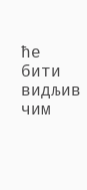ћe бити видљив чим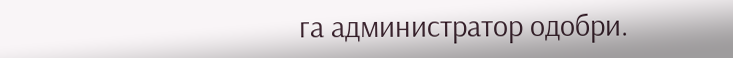га администратор одобри.